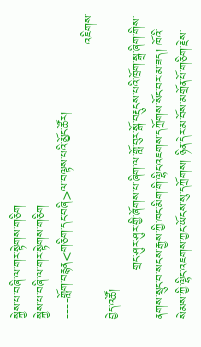སྐྱེས་པ་བཞི་ལ་གར་སྟེགས་གཅིག
སྐྱེས་པ་བཞི་ལ་གར་སྟེགས་གཅིག
----གློག་བརྙན<གཅིག་དང་བཞི>ལ་བལྟས་པའི་མྱོང་ཚོར།
                                                                   འཇིགས་བྱེད་འཚོ།
            གྲང་ཤུར་ཤུར་གྱི་ཞོགས་པ་ཞིག་ལ་གློ་བུར་སྒོ་བརྡུངས་པའི་ཁྲོག་སྒྲ་ཞིག་གིས་ནགས་སྲུང་བ་སངས་རྒྱས་ཀྱི་ཁང་མིག་གི་ལྷིང་འཇགས་དཀྲོགས་སོང་བར་མ་ཟད། ཁོའི་སེམས་ཀྱི་ལྷིང་འཇགས་ཀྱང་ཡོངས་སུ་དཀྲོགས། ཉིན་དེར་མ་བོས་མགྲོན་པོ་གཅིག་རྗེས་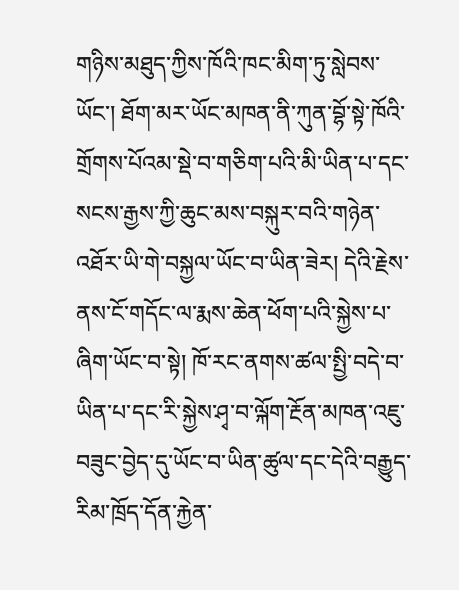གཉིས་མཐུད་ཀྱིས་ཁོའི་ཁང་མིག་ཏུ་སླེབས་ཡོང་། ཐོག་མར་ཡོང་མཁན་ནི་ཀུན་བྷོ་སྟེ་ཁོའི་གྲོགས་པོའམ་སྡེ་བ་གཅིག་པའི་མི་ཡིན་པ་དང་སངས་རྒྱས་ཀྱི་ཆུང་མས་བསྐུར་བའི་གཉེན་འཐོར་ཡི་གེ་བསྐྱལ་ཡོང་བ་ཡིན་ཟེར། དེའི་རྗེས་ནས་ངོ་གདོང་ལ་རྨས་ཆེན་ཕོག་པའི་སྐྱེས་པ་ཞིག་ཡོང་བ་སྟེ། ཁོ་རང་ནགས་ཚལ་སྤྱི་བདེ་བ་ཡིན་པ་དང་རི་སྐྱེས་ཤྭ་བ་ལྐོག་རྔོན་མཁན་འཇུ་བཟུང་བྱེད་དུ་ཡོང་བ་ཡིན་ཚུལ་དང་དེའི་བརྒྱུད་རིམ་ཁྲོད་དོན་རྐྱེན་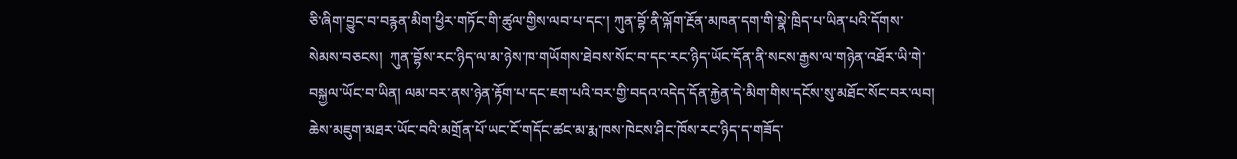ཅི་ཞིག་བྱུང་བ་བརྙན་མིག་ཕྱིར་གཏོང་གི་ཚུལ་གྱིས་ལབ་པ་དང་། ཀུན་བྷོ་ནི་ལྐོག་རྔོན་མཁན་དག་གི་སྣེ་ཁྲིད་པ་ཡིན་པའི་དོགས་སེམས་བཅངས།  ཀུན་བྷོས་རང་ཉིད་ལ་མ་ཉེས་ཁ་གཡོགས་ཐེབས་སོང་བ་དང་རང་ཉིད་ཡོང་དོན་ནི་སངས་རྒྱས་ལ་གཉེན་འཐོར་ཡི་གེ་བསྐྱལ་ཡོང་བ་ཡིན། ལམ་བར་ནས་ཉེན་རྟོག་པ་དང་ཇག་པའི་བར་གྱི་བདའ་འདེད་དོན་རྐྱེན་དེ་མིག་གིས་དངོས་སུ་མཐོང་སོང་བར་ལབ། ཆེས་མཇུག་མཐར་ཡོང་བའི་མགྲོན་པོ་ཡང་ངོ་གདོང་ཚང་མ་རྨ་ཁས་ཁེངས་ཤིང་ཁོས་རང་ཉིད་ད་གཟོད་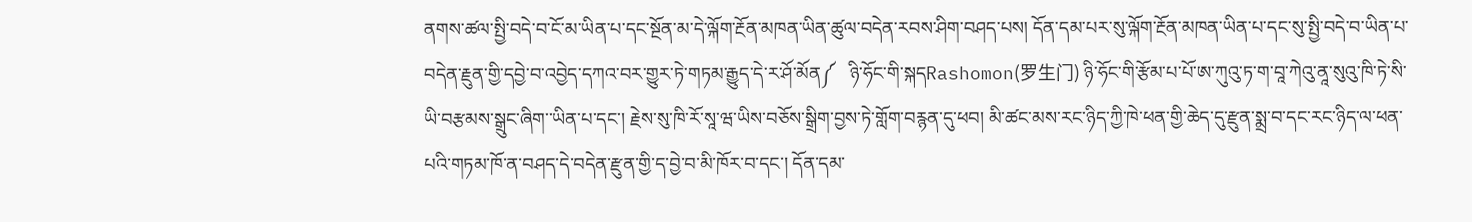ནགས་ཚལ་སྤྱི་བདེ་བ་ངོ་མ་ཡིན་པ་དང་སྔོན་མ་དེ་ལྐོག་རྔོན་མཁན་ཡིན་ཚུལ་བདེན་རབས་ཤིག་བཤད་པས། དོན་དམ་པར་སུ་ལྐོག་རྔོན་མཁན་ཡིན་པ་དང་སུ་སྤྱི་བདེ་བ་ཡིན་པ་བདེན་རྗུན་གྱི་དབྱེ་བ་འབྱེད་དཀའ་བར་གྱུར་ཏེ་གཏམ་རྒྱུད་དེ་ར་ཤོ་མོན༼   ཉི་ཧོང་གི་སྐདRashomon(罗生门) ཉི་ཧོང་གི་རྩོམ་པ་པོ་ཨ་ཀུའུ་ཏ་ག་བཱ་ཀེའུ་ནཱ་སུའུ་ཁི་ཏེ་སི་ཡི་བརྩམས་སྒྲུང་ཞིག་་ཡིན་པ་དང་། རྗེས་སུ་ཁི་རོ་སཱ་ཝ་ཡིས་བཅོས་སྒྲིག་བྱས་ཏེ་གློག་བརྙན་དུ་ཕབ། མི་ཚང་མས་རང་ཉིད་ཀྱི་ཁེ་ཕན་གྱི་ཆེད་དུ་རྫུན་སྨྲ་བ་དང་རང་ཉིད་ལ་ཕན་པའི་གཏམ་ཁོ་ན་བཤད་དེ་བདེན་རྫུན་གྱི་ད་བྱེ་བ་མི་ཁོར་བ་དང་། དོན་དམ་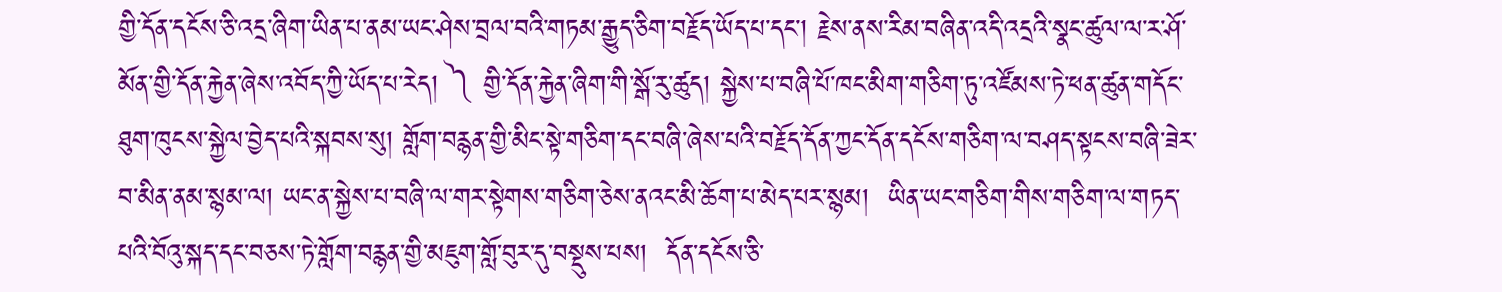གྱི་དོན་དངོས་ཅི་འདྲ་ཞིག་ཡིན་པ་ནམ་ཡང་ཤེས་བྲལ་བའི་གཏམ་རྒྱུད་ཅིག་བརྗོད་ཡོད་པ་དང་། རྗེས་ནས་རིམ་བཞིན་འདི་འདྲའི་སྣང་ཚུལ་ལ་ར་ཤོ་མོན་གྱི་དོན་རྐྱེན་ཞེས་འབོད་ཀྱི་ཡོད་པ་རེད། ༽ གྱི་དོན་རྐྱེན་ཞིག་གི་སྒོ་རུ་ཚུད། སྐྱེས་པ་བཞི་པོ་ཁང་མིག་གཅིག་ཏུ་འཛོམས་ཏེ་ཕན་ཚུན་གདོང་ཐུག་ཁུངས་སྐྱེལ་བྱེད་པའི་སྐབས་སུ། གློག་བརྙན་གྱི་མིང་སྟེ་གཅིག་དང་བཞི་ཞེས་པའི་བརྗོད་དོན་ཀྱང་དོན་དངོས་གཅིག་ལ་བཤད་སྟངས་བཞི་ཟེར་བ་མིན་ནམ་སྙམ་ལ། ཡང་ན་སྐྱེས་པ་བཞི་ལ་གར་སྟེགས་གཅིག་ཅེས་ནའང་མི་ཆོག་པ་མེད་པར་སྙམ།  ཡིན་ཡང་གཅིག་གིས་གཅིག་ལ་གཏད་པའི་བོའུ་སྐད་དང་བཅས་ཏེ་གློག་བརྙན་གྱི་མཇུག་གློ་བུར་དུ་བསྡུས་པས།  དོན་དངོས་ཅི་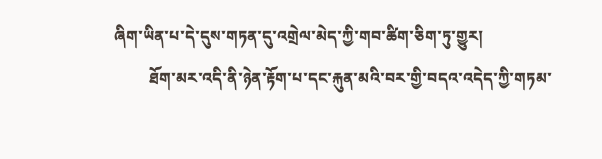ཞིག་ཡིན་པ་དེ་དུས་གཏན་དུ་འགྲེལ་མེད་ཀྱི་གབ་ཚིག་ཅིག་ཏུ་གྱུར།
         ཐོག་མར་འདི་ནི་ཉེན་རྟོག་པ་དང་རྐུན་མའི་བར་གྱི་བདའ་འདེད་ཀྱི་གཏམ་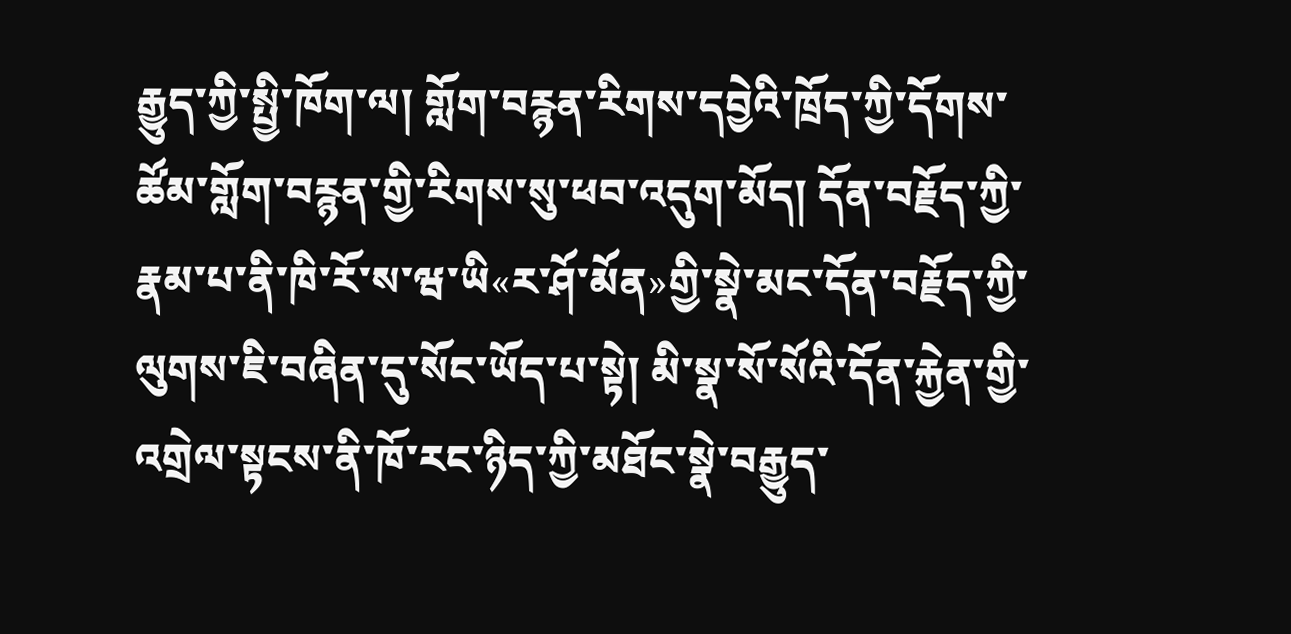རྒྱུད་ཀྱི་སྤྱི་ཁོག་ལ། གློག་བརྙན་རིགས་དབྱེའི་ཁྲོད་ཀྱི་དོགས་ཚོམ་གློག་བརྙན་གྱི་རིགས་སུ་ཕབ་འདུག་མོད། དོན་བརྗོད་ཀྱི་རྣམ་པ་ནི་ཁི་རོ་ས་ཝ་ཡི«ར་ཤོ་མོན»གྱི་སྣེ་མང་དོན་བརྗོད་ཀྱི་ལུགས་ཇི་བཞིན་དུ་སོང་ཡོད་པ་སྟེ། མི་སྣ་སོ་སོའི་དོན་རྐྱེན་གྱི་འགྲེལ་སྟངས་ནི་ཁོ་རང་ཉིད་ཀྱི་མཐོང་སྣེ་བརྒྱུད་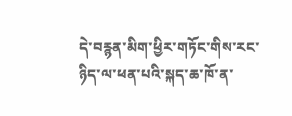དེ་བརྙན་མིག་ཕྱིར་གཏོང་གིས་རང་ཉིད་ལ་ཕན་པའི་སྐད་ཆ་ཁོ་ན་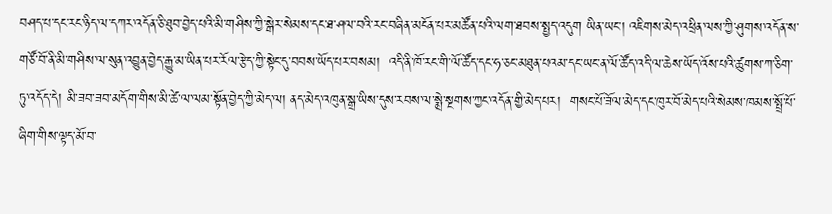བཤད་པ་དང་རང་ཉིད་ལ་དཀར་འདོན་ཅི་ཐུབ་བྱེད་པའི་མི་གཤིས་ཀྱི་སྒེར་སེམས་དང་ཐ་ཤལ་བའི་རང་བཞིན་མངོན་པར་མཚོན་པའི་ལག་ཐབས་སྤྱད་འདུག ཡིན་ཡང་། འཇིགས་མེད་འཕྲིན་ལས་ཀྱི་ཤུགས་འདོན་ས་གཙོ་བོ་ནི་མི་གཤིས་ལ་སུན་འབྱུན་བྱེད་རྒྱུ་མ་ཡིན་པར་རོལ་རྩེད་ཀྱི་སྟེང་དུ་བབས་ཡོད་པར་བསམ།  འདི་ནི་ཁོ་རང་གི་ལོ་ཚོད་དང་ཧ་ཅང་མཐུན་པའམ་དང་ཡང་ན་ལོ་ཚོད་འདི་ལ་ཆེས་ཡོད་འོས་པའི་ཚུགས་ཀ་ཅིག་ཏུ་འདོད་དེ། མི་ཟབ་ཟབ་མདོག་གིས་མི་ཚེ་ལ་ལམ་སྟོན་བྱེད་ཀྱི་མེད་ལ། ནད་མེད་འཁུན་སྒྲ་ཡིས་དུས་རབས་ལ་སྨྲེ་སྔགས་ཀྱང་འདོན་གྱི་མེད་པར།  གསང་པོ་ཟོལ་མེད་དང་ཁུར་བོ་མེད་པའི་སེམས་ཁམས་སྤྲོ་པོ་ཞིག་གིས་ལྟད་མོ་བ་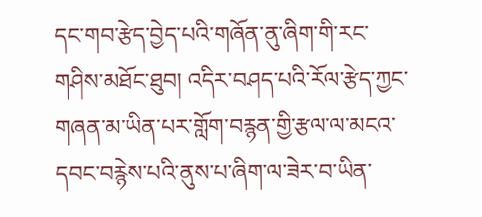དང་གབ་རྩེད་བྱེད་པའི་གཞོན་ནུ་ཞིག་གི་རང་གཤིས་མཐོང་ཐུབ། འདིར་བཤད་པའི་རོལ་རྩེད་ཀྱང་གཞན་མ་ཡིན་པར་གློག་བརྙན་གྱི་རྩལ་ལ་མངའ་དབང་བརྙེས་པའི་ནུས་པ་ཞིག་ལ་ཟེར་བ་ཡིན་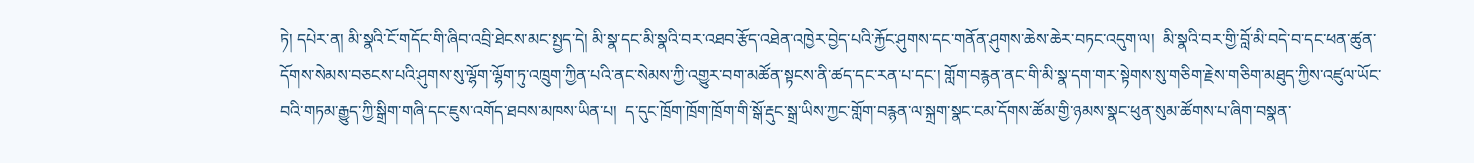ཏེ། དཔེར་ན། མི་སྣའི་ངོ་གདོང་གི་ཞིབ་འབྲི་ཐེངས་མང་སྤྱད་དེ། མི་སྣ་དང་མི་སྣའི་བར་འཐབ་རྩོད་འཐེན་འཁྱེར་བྱེད་པའི་རྐྱོང་ཤུགས་དང་གནོན་ཤུགས་ཆེས་ཆེར་བཏང་འདུག་ལ།  མི་སྣའི་བར་གྱི་བློ་མི་བདེ་བ་དང་ཕན་ཚུན་དོགས་སེམས་བཅངས་པའི་ཤུགས་སུ་ལྷོག་ལྷོག་ཏུ་འཁྲུག་ཀྱིན་པའི་ནང་སེམས་ཀྱི་འགྱུར་བག་མཚོན་སྟངས་ནི་ཚད་དང་རན་པ་དང་། གློག་བརྙན་ནང་གི་མི་སྣ་དག་གར་སྟེགས་སུ་གཅིག་རྗེས་གཅིག་མཐུད་ཀྱིས་འཛུལ་ཡོང་བའི་གཏམ་རྒྱུད་ཀྱི་སྒྲིག་གཞི་དང་ཇུས་འགོད་ཐབས་མཁས་ཡིན་པ།  ད་དུང་ཁྲོག་ཁྲོག་ཁྲོག་གི་སྒོ་རྡུང་སྒྲ་ཡིས་ཀྱང་གློག་བརྙན་ལ་སྐྲག་སྣང་ངམ་དོགས་ཚོམ་གྱི་ཉམས་སྣང་ཕུན་སུམ་ཚོགས་པ་ཞིག་བསྣན་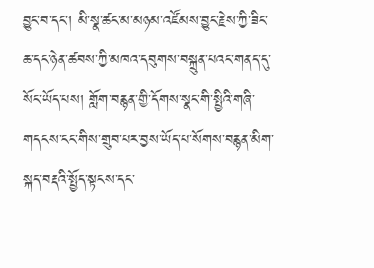བྱུང་བ་དང་། མི་སྣ་ཚང་མ་མཉམ་འཛོམས་བྱུང་རྗེས་ཀྱི་ཟིང་ཆ་དང་ཉེན་ཚབས་ཀྱི་མཁའ་དབུགས་བསྐྲུན་པའང་གནད་དུ་སོང་ཡོད་པས། གློག་བརྙན་གྱི་དོགས་སྣང་གི་སྤྱིའི་གཞི་གདངས་ངང་གིས་གྲུབ་པར་བྱས་ཡོད་པ་སོགས་བརྙན་མིག་སྐད་བརྡའི་སྤྱོད་སྟངས་དང་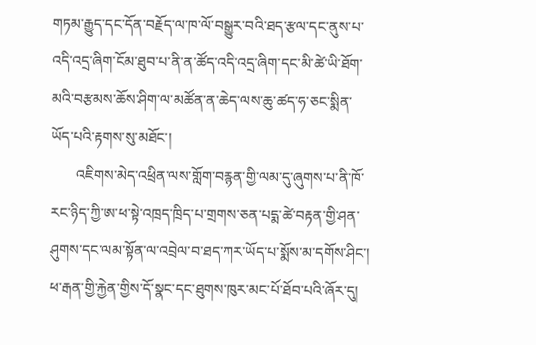གཏམ་རྒྱུད་དང་དོན་བརྗོད་ལ་ཁ་ལོ་བསྒྱུར་བའི་ཐད་རྩལ་དང་ནུས་པ་འདི་འདྲ་ཞིག་ངོམ་ཐུབ་པ་ནི་ན་ཚོད་འདི་འདྲ་ཞིག་དང་མི་ཚེ་ཡི་ཐོག་མའི་བརྩམས་ཆོས་ཤིག་ལ་མཚོན་ན་ཆེད་ལས་ཆུ་ཚད་ཧ་ཅང་སྨིན་ཡོད་པའི་རྟགས་སུ་མཐོང་།
       འཇིགས་མེད་འཕྲིན་ལས་གློག་བརྙན་གྱི་ལམ་དུ་ཞུགས་པ་ནི་ཁོ་རང་ཉིད་ཀྱི་ཨ་ཕ་སྟེ་འཁྲད་ཁྲིད་པ་གྲགས་ཅན་པདྨ་ཚེ་བརྟན་གྱི་ཤན་ཤུགས་དང་ལམ་སྟོན་ལ་འབྲེལ་བ་ཐད་ཀར་ཡོད་པ་སྨོས་མ་དགོས་ཤིང་། ཕ་རྒན་གྱི་རྐྱེན་གྱིས་དོ་སྣང་དང་ཐུགས་ཁུར་མང་པོ་ཐོབ་པའི་ཞོར་དུ།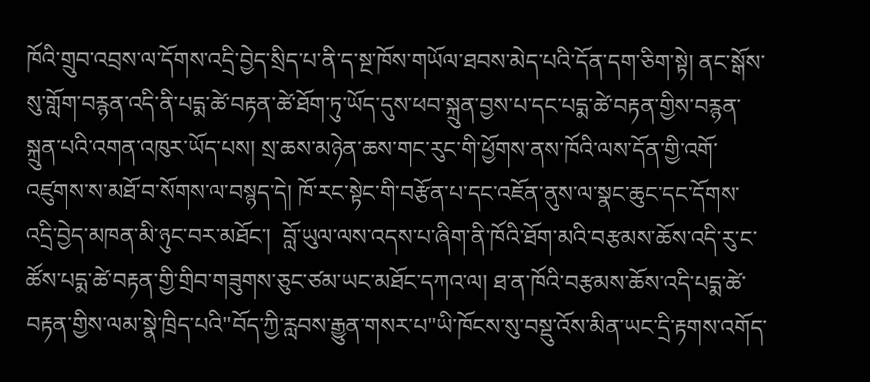ཁོའི་གྲུབ་འབྲས་ལ་དོགས་འདྲི་བྱེད་སྲིད་པ་ནི་ད་སྔ་ཁོས་གཡོལ་ཐབས་མེད་པའི་དོན་དག་ཅིག་སྟེ། ནང་སྒོས་སུ་གློག་བརྙན་འདི་ནི་པདྨ་ཚེ་བརྟན་ཚེ་ཐོག་ཏུ་ཡོད་དུས་ཕབ་སྐྲུན་བྱས་པ་དང་པདྨ་ཚེ་བརྟན་གྱིས་བརྙན་སྐྲུན་པའི་འགན་འཁུར་ཡོད་པས། སྲ་ཆས་མཉེན་ཆས་གང་རུང་གི་ཕྱོགས་ནས་ཁོའི་ལས་དོན་གྱི་འགོ་འཛུགས་ས་མཐོ་བ་སོགས་ལ་བསྙད་དེ། ཁོ་རང་སྟེང་གི་བརྩོན་པ་དང་འཇོན་ནུས་ལ་སྣང་ཆུང་དང་དོགས་འདྲི་བྱེད་མཁན་མི་ཉུང་བར་མཐོང་།  བློ་ཡུལ་ལས་འདས་པ་ཞིག་ནི་ཁོའི་ཐོག་མའི་བརྩམས་ཆོས་འདི་རུ་ང་ཚོས་པདྨ་ཚེ་བརྟན་གྱི་གྲིབ་གཟུགས་ཅུང་ཙམ་ཡང་མཐོང་དཀའ་ལ། ཐ་ན་ཁོའི་བརྩམས་ཆོས་འདི་པདྨ་ཚེ་བརྟན་གྱིས་ལམ་སྣེ་ཁྲིད་པའི"བོད་ཀྱི་རླབས་རྒྱུན་གསར་པ"ཡི་ཁོངས་སུ་བསྡུ་འོས་མིན་ཡང་དྲི་རྟགས་འགོད་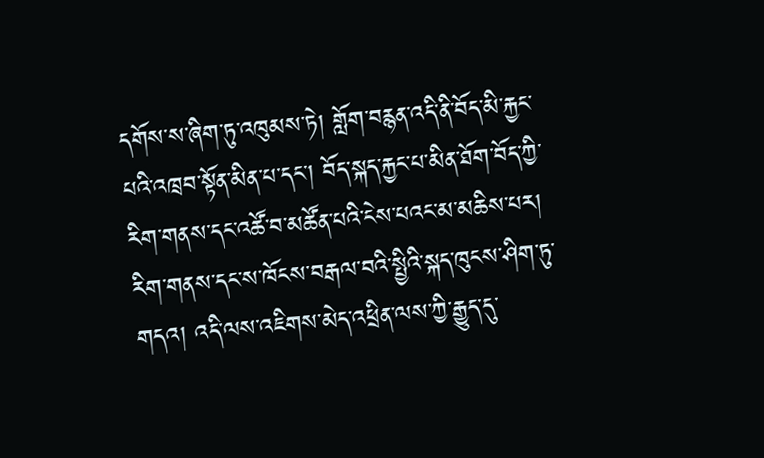དགོས་ས་ཞིག་ཏུ་འཁུམས་ཏེ། གློག་བརྙན་འདི་ནི་བོད་མི་རྐྱང་པའི་འཁྲབ་སྟོན་མིན་པ་དང་། བོད་སྐད་རྐྱང་པ་མིན་ཐོག་བོད་ཀྱི་རིག་གནས་དང་འཚོ་བ་མཚོན་པའི་ངེས་པའང་མ་མཆིས་པར། རིག་གནས་དང་ས་ཁོངས་བརྒལ་བའི་སྤྱིའི་སྐད་ཁུངས་ཤིག་ཏུ་གདའ། འདི་ལས་འཇིགས་མེད་འཕྲིན་ལས་ཀྱི་རྒྱུད་དུ་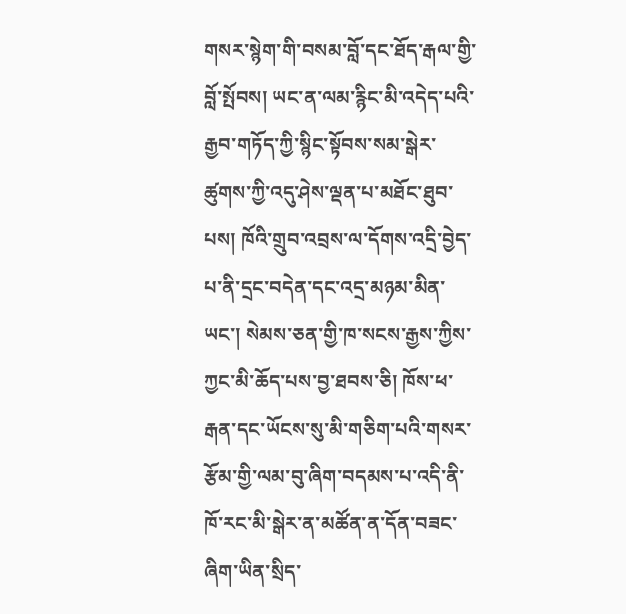གསར་སྙེག་གི་བསམ་བློ་དང་ཐོད་རྒལ་གྱི་བློ་སྤོབས། ཡང་ན་ལམ་རྙིང་མི་འདེད་པའི་རྒྱབ་གཏོད་ཀྱི་སྙིང་སྟོབས་སམ་སྒེར་ཚུགས་ཀྱི་འདུ་ཤེས་ལྡན་པ་མཐོང་ཐུབ་པས། ཁོའི་གྲུབ་འབྲས་ལ་དོགས་འདྲི་བྱེད་པ་ནི་དྲང་བདེན་དང་འདྲ་མཉམ་མིན་ཡང་། སེམས་ཅན་གྱི་ཁ་སངས་རྒྱས་ཀྱིས་ཀྱང་མི་ཆོད་པས་བྱ་ཐབས་ཅི། ཁོས་ཕ་རྒན་དང་ཡོངས་སུ་མི་གཅིག་པའི་གསར་རྩོམ་གྱི་ལམ་བུ་ཞིག་བདམས་པ་འདི་ནི་ཁོ་རང་མི་སྒེར་ན་མཚོན་ན་དོན་བཟང་ཞིག་ཡིན་སྲིད་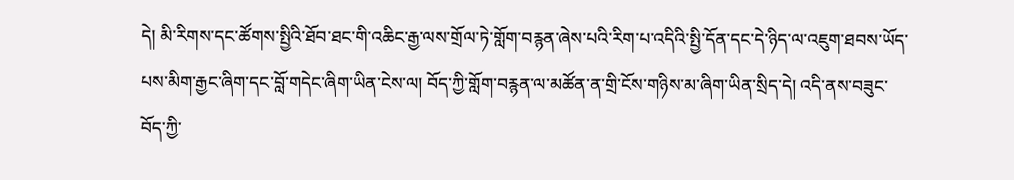དེ། མི་རིགས་དང་ཚོགས་སྤྱིའི་ཐོབ་ཐང་གི་འཆིང་རྒྱ་ལས་གྲོལ་ཏེ་གློག་བརྙན་ཞེས་པའི་རིག་པ་འདིའི་སྤྱི་དོན་དང་དེ་ཉིད་ལ་འཇུག་ཐབས་ཡོད་པས་མིག་རྒྱང་ཞིག་དང་བློ་གདེང་ཞིག་ཡིན་ངེས་ལ། བོད་ཀྱི་གློག་བརྙན་ལ་མཚོན་ན་གྲི་ངོས་གཉིས་མ་ཞིག་ཡིན་སྲིད་དེ། འདི་ནས་བཟུང་བོད་ཀྱི་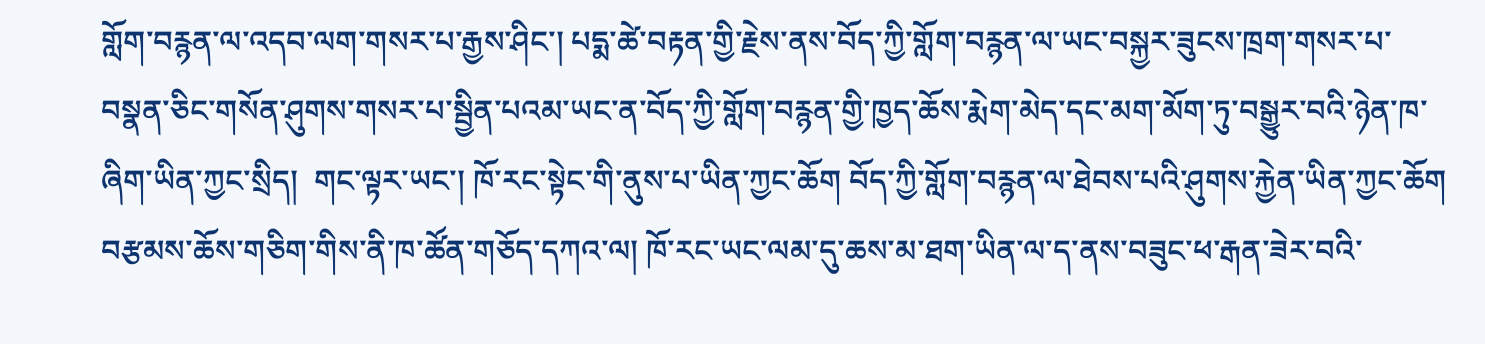གློག་བརྙན་ལ་འདབ་ལག་གསར་པ་རྒྱས་ཤིང་། པདྨ་ཚེ་བརྟན་གྱི་རྗེས་ནས་བོད་ཀྱི་གློག་བརྙན་ལ་ཡང་བསྐྱར་ཟུངས་ཁྲག་གསར་པ་བསྣན་ཅིང་གསོན་ཤུགས་གསར་པ་སྦྱིན་པའམ་ཡང་ན་བོད་ཀྱི་གློག་བརྙན་གྱི་ཁྱད་ཆོས་རྨེག་མེད་དང་མག་མོག་ཏུ་བསྒྱུར་བའི་ཉེན་ཁ་ཞིག་ཡིན་ཀྱང་སྲིད།  གང་ལྟར་ཡང་། ཁོ་རང་སྟེང་གི་ནུས་པ་ཡིན་ཀྱང་ཆོག བོད་ཀྱི་གློག་བརྙན་ལ་ཐེབས་པའི་ཤུགས་རྐྱེན་ཡིན་ཀྱང་ཆོག བརྩམས་ཆོས་གཅིག་གིས་ནི་ཁ་ཚོན་གཅོད་དཀའ་ལ། ཁོ་རང་ཡང་ལམ་དུ་ཆས་མ་ཐག་ཡིན་ལ་ད་ནས་བཟུང་ཕ་རྒན་ཟེར་བའི་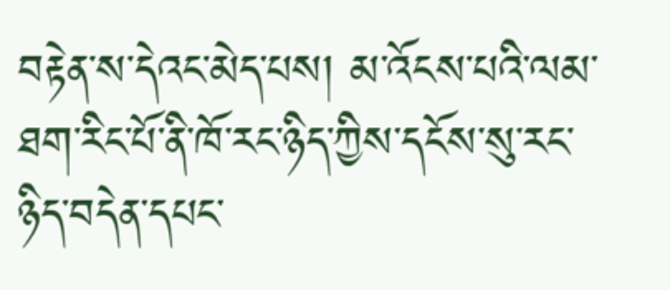བརྟེན་ས་དེའང་མེད་པས། མ་འོངས་པའི་ལམ་ཐག་རིང་པོ་ནི་ཁོ་རང་ཉིད་ཀྱིས་དངོས་སུ་རང་ཉིད་བདེན་དཔང་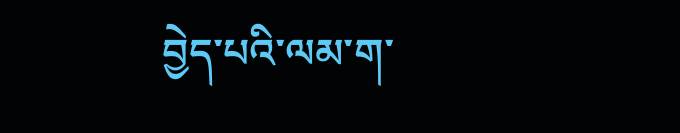བྱེད་པའི་ལམ་ག་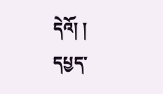དེའོ། །
དཔྱད་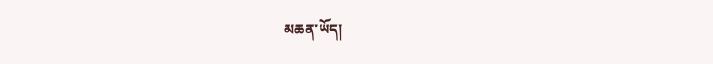མཆན་ཡོད།